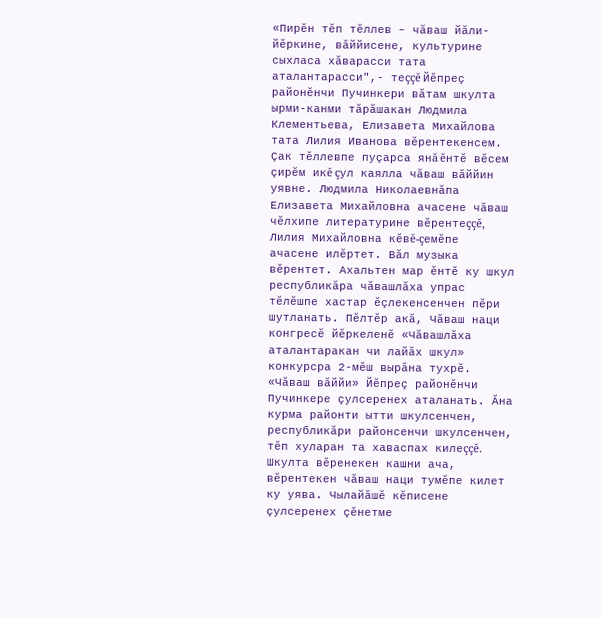«Пирĕн тĕп тĕллев – чăваш йăли-йĕркине, вăййисене, культурине сыхласа хăварасси тата аталантарасси",- теççĕ Йĕпреç районĕнчи Пучинкери вăтам шкулта ырми-канми тăрăшакан Людмила Клементьева, Елизавета Михайлова тата Лилия Иванова вĕрентекенсем. Çак тĕллевпе пуçарса янă ĕнтĕ вĕсем çирĕм икĕ çул каялла чăваш вăййин уявне. Людмила Николаевнăпа Елизавета Михайловна ачасене чăваш чĕлхипе литературине вĕрентеççĕ, Лилия Михайловна кĕвĕ-çемĕпе ачасене илĕртет. Вăл музыка вĕрентет. Ахальтен мар ĕнтĕ ку шкул республикăра чăвашлăха упрас тĕлĕшпе хастар ĕçлекенсенчен пĕри шутланать. Пĕлтĕр акă, Чăваш наци конгресĕ йĕркеленĕ «Чăвашлăха аталантаракан чи лайăх шкул» конкурсра 2-мĕш вырăна тухрĕ.
«Чăваш вăййи» Йĕпреç районĕнчи Пучинкере çулсеренех аталанать. Ăна курма районти ытти шкулсенчен, республикăри районсенчи шкулсенчен, тĕп хуларан та хаваспах килеççĕ. Шкулта вĕренекен кашни ача, вĕрентекен чăваш наци тумĕпе килет ку уява. Чылайăшĕ кĕписене çулсеренех çĕнетме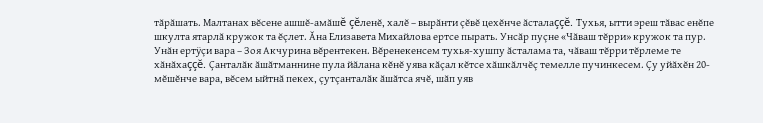тăрăшать. Малтанах вĕсене ашшĕ-амăшĕ çĕленĕ, халĕ – вырăнти çĕвĕ цехĕнче ăсталаççĕ. Тухья, ытти эреш тăвас енĕпе шкулта ятарлă кружок та ĕçлет. Ăна Елизавета Михайлова ертсе пырать. Унсăр пуçне «Чăваш тĕрри» кружок та пур. Унăн ертÿçи вара – Зоя Акчурина вĕрентекен. Вĕренекенсем тухья-хушпу ăсталама та, чăваш тĕрри тĕрлеме те хăнăхаççĕ. Çанталăк ăшăтманнине пула йăлана кĕнĕ уява кăçал кĕтсе хăшкăлчĕç темелле пучинкесем. Çу уйăхĕн 20-мĕшĕнче вара, вĕсем ыйтнă пекех, çутçанталăк ăшăтса ячĕ, шăп уяв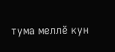тума меллĕ кун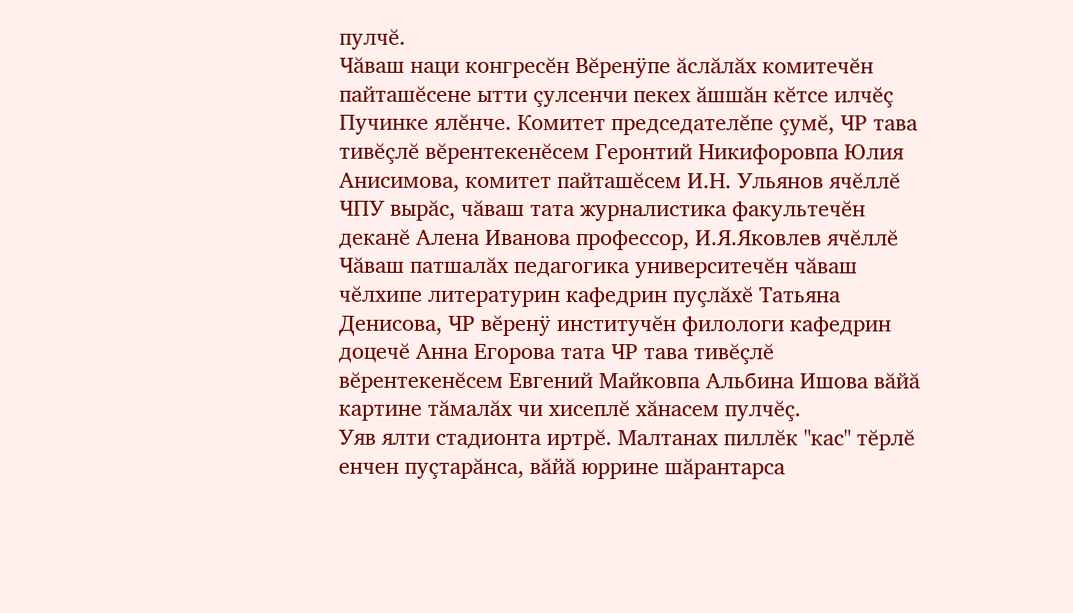пулчĕ.
Чăваш наци конгресĕн Вĕренÿпе ăслăлăх комитечĕн пайташĕсене ытти çулсенчи пекех ăшшăн кĕтсе илчĕç Пучинке ялĕнче. Комитет председателĕпе çумĕ, ЧР тава тивĕçлĕ вĕрентекенĕсем Геронтий Никифоровпа Юлия Анисимова, комитет пайташĕсем И.Н. Ульянов ячĕллĕ ЧПУ вырăс, чăваш тата журналистика факультечĕн деканĕ Алена Иванова профессор, И.Я.Яковлев ячĕллĕ Чăваш патшалăх педагогика университечĕн чăваш чĕлхипе литературин кафедрин пуçлăхĕ Татьяна Денисова, ЧР вĕренÿ институчĕн филологи кафедрин доцечĕ Анна Егорова тата ЧР тава тивĕçлĕ вĕрентекенĕсем Евгений Майковпа Альбина Ишова вăйă картине тăмалăх чи хисеплĕ хăнасем пулчĕç.
Уяв ялти стадионта иртрĕ. Малтанах пиллĕк "кас" тĕрлĕ енчен пуçтарăнса, вăйă юррине шăрантарса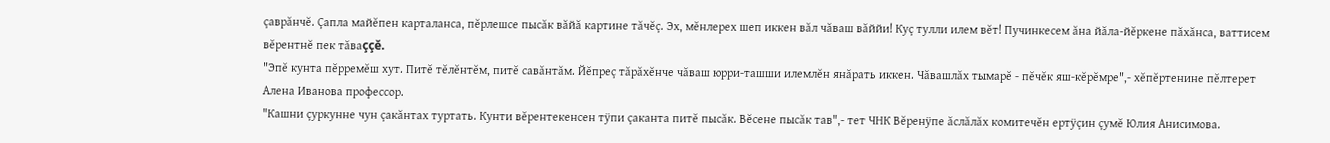çаврăнчĕ. Çапла майĕпен карталанса, пĕрлешсе пысăк вăйă картине тăчĕç. Эх, мĕнлерех шеп иккен вăл чăваш вăййи! Куç тулли илем вĕт! Пучинкесем ăна йăла-йĕркене пăхăнса, ваттисем вĕрентнĕ пек тăваççĕ.
"Эпĕ кунта пĕрремĕш хут. Питĕ тĕлĕнтĕм, питĕ савăнтăм. Йĕпреç тăрăхĕнче чăваш юрри-ташши илемлĕн янăрать иккен. Чăвашлăх тымарĕ - пĕчĕк яш-кĕрĕмре",- хĕпĕртенине пĕлтерет Алена Иванова профессор.
"Кашни çуркунне чун çакăнтах туртать. Кунти вĕрентекенсен тÿпи çаканта питĕ пысăк. Вĕсене пысăк тав",- тет ЧНК Вĕренÿпе ăслăлăх комитечĕн ертÿçин çумĕ Юлия Анисимова.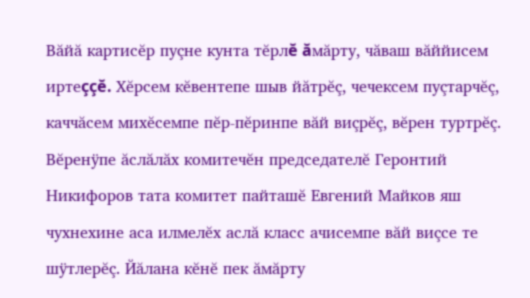Вăйă картисĕр пуçне кунта тĕрлĕ ăмăрту, чăваш вăййисем иртеççĕ. Хĕрсем кĕвентепе шыв йăтрĕç, чечексем пуçтарчĕç, каччăсем михĕсемпе пĕр-пĕринпе вăй виçрĕç, вĕрен туртрĕç. Вĕренÿпе ăслăлăх комитечĕн председателĕ Геронтий Никифоров тата комитет пайташĕ Евгений Майков яш чухнехине аса илмелĕх аслă класс ачисемпе вăй виçсе те шÿтлерĕç. Йăлана кĕнĕ пек ăмăрту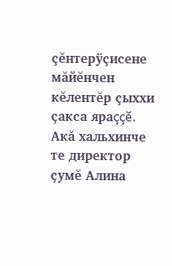çĕнтерÿçисене мăйĕнчен кĕлентĕр çыххи çакса яраççĕ. Акă хальхинче те директор çумĕ Алина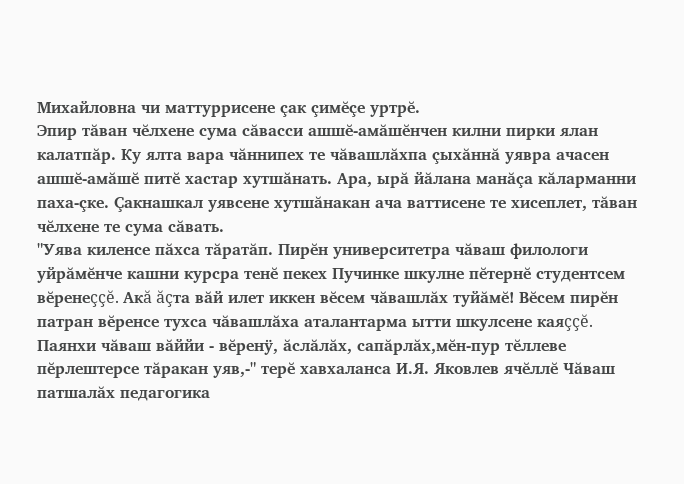Михайловна чи маттуррисене çак çимĕçе уртрĕ.
Эпир тăван чĕлхене сума сăвасси ашшĕ-амăшĕнчен килни пирки ялан калатпăр. Ку ялта вара чăннипех те чăвашлăхпа çыхăннă уявра ачасен ашшĕ-амăшĕ питĕ хастар хутшăнать. Ара, ырă йăлана манăçа кăларманни паха-çке. Çакнашкал уявсене хутшăнакан ача ваттисене те хисеплет, тăван чĕлхене те сума сăвать.
"Уява киленсе пăхса тăратăп. Пирĕн университетра чăваш филологи уйрăмĕнче кашни курсра тенĕ пекех Пучинке шкулне пĕтернĕ студентсем вĕренеççĕ. Акă ăçта вăй илет иккен вĕсем чăвашлăх туйăмĕ! Вĕсем пирĕн патран вĕренсе тухса чăвашлăха аталантарма ытти шкулсене каяççĕ. Паянхи чăваш вăййи - вĕренÿ, ăслăлăх, сапăрлăх,мĕн-пур тĕллеве пĕрлештерсе тăракан уяв,-" терĕ хавхаланса И.Я. Яковлев ячĕллĕ Чăваш патшалăх педагогика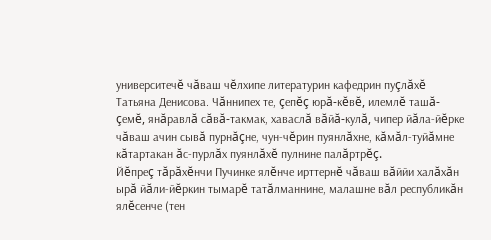университечĕ чăваш чĕлхипе литературин кафедрин пуçлăхĕ Татьяна Денисова. Чăннипех те, çепĕç юрă-кĕвĕ, илемлĕ ташă-çемĕ, янăравлă сăвă-такмак, хаваслă вăйă-кулă, чипер йăла-йĕрке чăваш ачин сывă пурнăçне, чун-чĕрин пуянлăхне, кăмăл-туйăмне кăтартакан ăс-пурлăх пуянлăхĕ пулнине палăртрĕç.
Йĕпреç тăрăхĕнчи Пучинке ялĕнче ирттернĕ чăваш вăййи халăхăн ырă йăли-йĕркин тымарĕ татăлманнине, малашне вăл республикăн ялĕсенче (тен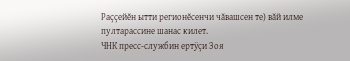Раççейĕн ытти регионĕсенчи чăвашсен те) вăй илме пултарассине шанас килет.
ЧНК пресс-службин ертÿçи Зоя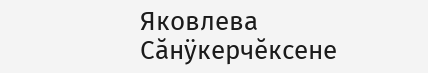Яковлева
Сăнÿкерчĕксене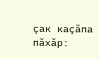çак каçăпа пăхăр: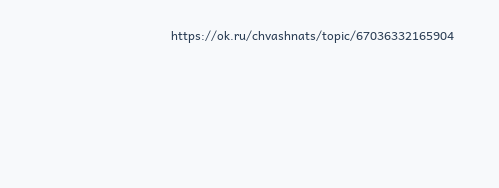https://ok.ru/chvashnats/topic/67036332165904